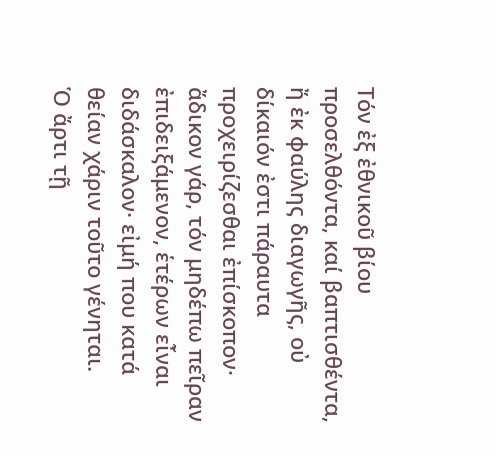Τόν ἐξ ἐθνικοῦ βίου προσελθόντα, καί βαπτισθέντα, ἤ ἐκ φαύλης διαγωγῆς, οὐ δίκαιόν ἐστι πάραυτα προχειρίζεσθαι ἐπίσκοπον· ἄδικον γάρ, τόν μηδέπω πεῖραν ἐπιδειξάμενον, ἑτέρων εἶναι διδάσκαλον· εἰμή που κατά θείαν χάριν τοῦτο γένηται.
Ὁ ἄρτι τῇ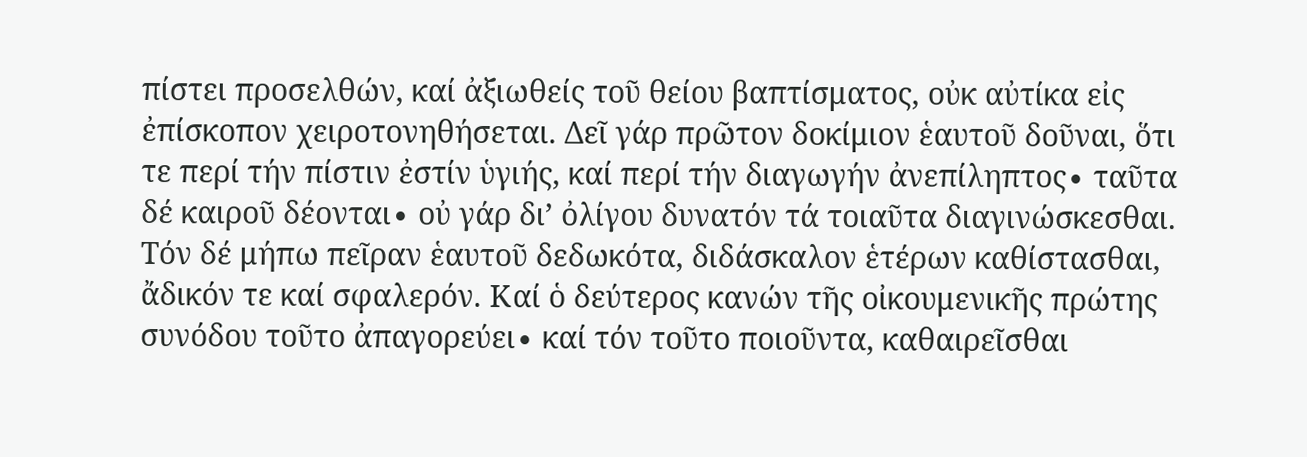πίστει προσελθών, καί ἀξιωθείς τοῦ θείου βαπτίσματος, οὐκ αὐτίκα εἰς ἐπίσκοπον χειροτονηθήσεται. Δεῖ γάρ πρῶτον δοκίμιον ἑαυτοῦ δοῦναι, ὅτι τε περί τήν πίστιν ἐστίν ὑγιής, καί περί τήν διαγωγήν ἀνεπίληπτος∙ ταῦτα δέ καιροῦ δέονται∙ οὐ γάρ δι’ ὀλίγου δυνατόν τά τοιαῦτα διαγινώσκεσθαι. Τόν δέ μήπω πεῖραν ἑαυτοῦ δεδωκότα, διδάσκαλον ἑτέρων καθίστασθαι, ἄδικόν τε καί σφαλερόν. Καί ὁ δεύτερος κανών τῆς οἰκουμενικῆς πρώτης συνόδου τοῦτο ἀπαγορεύει∙ καί τόν τοῦτο ποιοῦντα, καθαιρεῖσθαι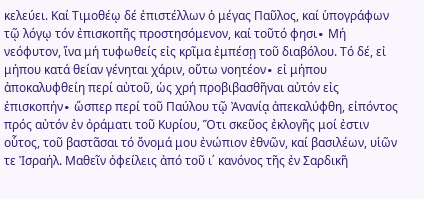κελεύει. Καί Τιμοθέῳ δέ ἐπιστέλλων ὁ μέγας Παῦλος, καί ὑπογράφων τῷ λόγῳ τόν ἐπισκοπῆς προστησόμενον, καί τοῦτό φησι∙ Μή νεόφυτον, ἵνα μή τυφωθείς εἰς κρῖμα ἐμπέσῃ τοῦ διαβόλου. Τό δέ, εἰ μήπου κατά θείαν γένηται χάριν, οὕτω νοητέον∙ εἰ μήπου ἀποκαλυφθείη περί αὐτοῦ, ὡς χρή προβιβασθῆναι αὐτόν εἰς ἐπισκοπήν∙ ὥσπερ περί τοῦ Παύλου τῷ Ἀνανίᾳ ἀπεκαλύφθη, εἰπόντος πρός αὐτόν ἐν ὀράματι τοῦ Κυρίου, Ὅτι σκεῦος ἐκλογῆς μοί ἐστιν οὗτος, τοῦ βαστᾶσαι τό ὄνομά μου ἐνώπιον ἐθνῶν, καί βασιλέων, υἱῶν τε Ἰσραήλ. Μαθεῖν ὀφείλεις ἀπό τοῦ ι΄ κανόνος τῆς ἐν Σαρδικῆ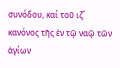συνόδου, καί τοῦ ιζ΄ κανόνος τῆς ἐν τῷ ναῷ τῶν ἁγίων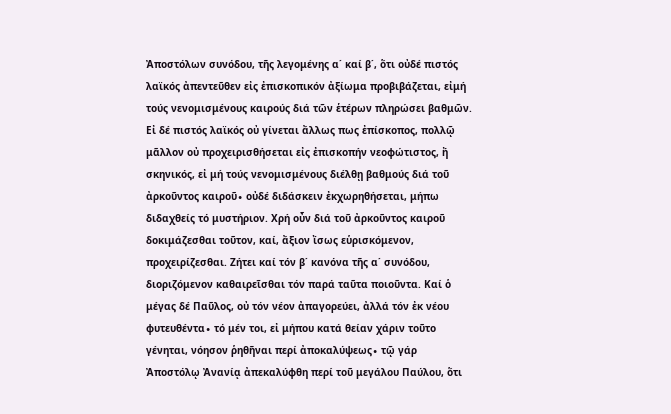Ἀποστόλων συνόδου, τῆς λεγομένης α΄ καί β΄, ὅτι οὐδέ πιστός λαϊκός ἀπεντεῦθεν εἰς ἐπισκοπικόν ἀξίωμα προβιβάζεται, εἰμή τούς νενομισμένους καιρούς διά τῶν ἑτέρων πληρώσει βαθμῶν. Εἰ δέ πιστός λαϊκός οὐ γίνεται ἄλλως πως ἐπίσκοπος, πολλῷ μᾶλλον οὐ προχειρισθήσεται εἰς ἐπισκοπήν νεοφώτιστος, ἤ σκηνικός, εἰ μή τούς νενομισμένους διέλθῃ βαθμούς διά τοῦ ἀρκοῦντος καιροῦ∙ οὐδέ διδάσκειν ἐκχωρηθήσεται, μήπω διδαχθείς τό μυστήριον. Χρή οὖν διά τοῦ ἀρκοῦντος καιροῦ δοκιμάζεσθαι τοῦτον, καί, ἄξιον ἴσως εὑρισκόμενον, προχειρίζεσθαι. Ζήτει καί τόν β΄ κανόνα τῆς α΄ συνόδου, διοριζόμενον καθαιρεῖσθαι τόν παρά ταῦτα ποιοῦντα. Καί ὁ μέγας δέ Παῦλος, οὐ τόν νέον ἀπαγορεύει, ἀλλά τόν ἐκ νέου φυτευθέντα∙ τό μέν τοι, εἰ μήπου κατά θείαν χάριν τοῦτο γένηται, νόησον ῥηθῆναι περί ἀποκαλύψεως∙ τῷ γάρ Ἀποστόλῳ Ἀνανίᾳ ἀπεκαλύφθη περί τοῦ μεγάλου Παύλου, ὅτι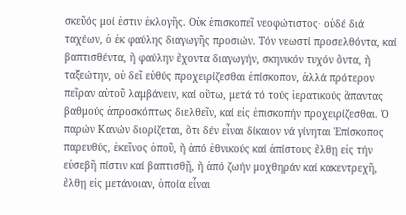σκεῦός μοί ἐστιν ἐκλογῆς. Οὐκ ἐπισκοπεῖ νεοφώτιστος∙ οὐδέ διά ταχέων, ὁ ἐκ φαύλης διαγωγῆς προσιών. Τόν νεωστί προσελθόντα, καί βαπτισθέντα, ἤ φαύλην ἔχοντα διαγωγήν, σκηνικόν τυχόν ὄντα, ἤ ταξεώτην, οὐ δεῖ εὐθύς προχειρίζεσθαι ἐπίσκοπον, ἀλλά πρότερον πεῖραν αὐτοῦ λαμβάνειν, καί οὕτω, μετά τό τούς ἱερατικούς ἅπαντας βαθμούς ἀπροσκόπτως διελθεῖν, καί εἰς ἐπισκοπήν προχειρίζεσθαι. Ὁ παρών Κανών διορίζεται, ὅτι δέν εἶναι δίκαιον νά γίνηται Ἐπίσκοπος παρευθύς, ἐκεῖνος ὁποῦ, ἤ ἀπό ἐθνικούς καί ἀπίστους ἔλθῃ εἰς τήν εὐσεβῆ πίστιν καί βαπτισθῇ, ἤ ἀπό ζωήν μοχθηράν καί κακεντρεχῆ, ἔλθῃ εἰς μετάνοιαν, ὁποία εἶναι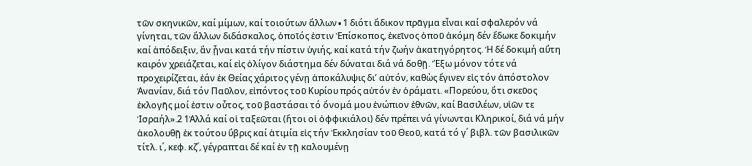τῶν σκηνικῶν, καί μίμων, καί τοιούτων ἄλλων∙1 διότι ἄδικον πρᾶγμα εἶναι καί σφαλερόν νά γίνηται, τῶν ἄλλων διδάσκαλος, ὁποῖός ἐστιν Ἐπίσκοπος, ἐκεῖνος ὁποῦ ἀκόμη δέν ἔδωκε δοκιμήν καί ἀπόδειξιν, ἂν ᾖναι κατά τήν πίστιν ὑγιής, καί κατά τήν ζωήν ἀκατηγόρητος. Ἡ δέ δοκιμή αὕτη καιρόν χρειάζεται, καί εἰς ὀλίγον διάστημα δέν δύναται διά νά δοθῇ. Ἔξω μόνον τότε νά προχειρίζεται, ἐάν ἐκ Θείας χάριτος γένῃ ἀποκάλυψις δι’ αὐτόν, καθὼς ἔγινεν εἰς τόν ἀπόστολον Ἀνανίαν, διά τόν Παῦλον, εἰπόντος τοῦ Κυρίου πρός αὐτόν ἐν ὁράματι. «Πορεύου, ὅτι σκεῦος ἐκλογῆς μοί ἐστιν οὗτος, τοῦ βαστάσαι τό ὄνομά μου ἐνώπιον ἐθνῶν, καί Βασιλέων, υἱῶν τε Ἱσραήλ».2 1Ἀλλά καί οἱ ταξεῶται (ἤτοι οἱ ὀφφικιάλοι) δέν πρέπει νά γίνωνται Κληρικοί, διά νά μήν ἀκολουθῇ ἐκ τούτου ὕβρις καί ἀτιμία εἰς τήν Ἐκκλησίαν τοῦ Θεοῦ, κατά τό γ΄ βιβλ. τῶν βασιλικῶν τίτλ. ι΄, κεφ. κζ΄, γέγραπται δέ καί ἐν τῇ καλουμένῃ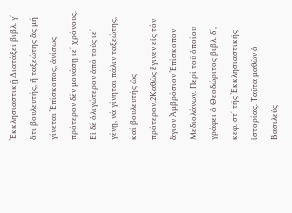Ἐκκλησιαστικῇ Διατάξει βιβλ. γ΄ ὅτι βουλευτής, ἤ ταξεώτης ἂς μή γίνεται Ἐπίσκοπος, ἀνίσως πρότερον δέν μονάσῃ ιε΄ χρόνους. Εἰ δέ ὀλιγώτερον ἀπό τούς ιε΄ γένῃ, νά γίνηται πάλιν ταξεώτης, καί βουλευτής ὡς πρότερον.2Καθὼς ἔγινεν εἰς τόν ἅγιον Ἀμβρόσιον Ἐπίσκοπον Μεδιολάνων. Περί τοῦ ὁποίου γράφει ὁ Θεοδώριτος βιβλ. δ΄, κεφ. στ΄ τῆς Ἐκκλησιαστικῆς ἱστορίας. Ταῦτα μαθὼν ὁ Βασιλεύς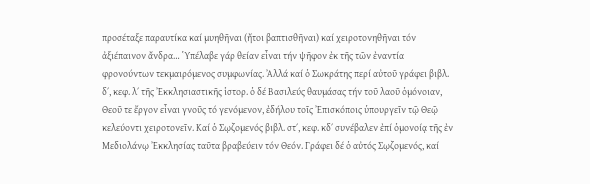προσέταξε παραυτίκα καί μυηθῆναι (ἤτοι βαπτισθῆναι) καί χειροτονηθῆναι τόν ἀξιέπαινον ἄνδρα… Ὑπέλαβε γάρ θείαν εἶναι τήν ψῆφον ἐκ τῆς τῶν ἐναντία φρονούντων τεκμαιρόμενος συμφωνίας. Ἀλλά καί ὁ Σωκράτης περί αὐτοῦ γράφει βιβλ. δ΄, κεφ. λ΄ τῆς Ἐκκλησιαστικῆς ἱστορ. ὁ δέ Βασιλεύς θαυμάσας τήν τοῦ λαοῦ ὁμόνοιαν, Θεοῦ τε ἔργον εἶναι γνοῦς τό γενόμενον, ἐδήλου τοῖς Ἐπισκόποις ὑπουργεῖν τῷ Θεῷ κελεύοντι χειροτονεῖν. Καί ὁ Σῳζομενός βιβλ. στ΄, κεφ. κδ΄ συνέβαλεν ἐπί ὁμονοίᾳ τῆς ἐν Μεδιολάνῳ Ἐκκλησίας ταῦτα βραβεύειν τόν Θεόν. Γράφει δέ ὁ αὐτός Σῳζομενός, καί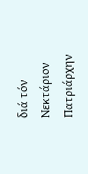διά τόν Νεκτάριον Πατριάρχην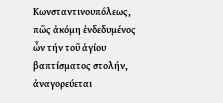Κωνσταντινουπόλεως, πῶς ἀκόμη ἐνδεδυμένος ὦν τήν τοῦ ἁγίου βαπτίσματος στολήν, ἀναγορεύεται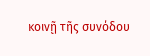κοινῇ τῆς συνόδου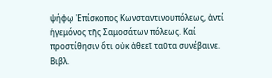ψήφῳ Ἐπίσκοπος Κωνσταντινουπόλεως, ἀντί ἡγεμόνος τῆς Σαμοσάτων πόλεως. Καί προστίθησιν ὅτι οὐκ ἀθεεῖ ταῦτα συνέβαινε. Βιβλ.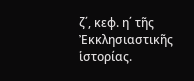ζ΄, κεφ. η΄ τῆς Ἐκκλησιαστικῆς ἱστορίας.